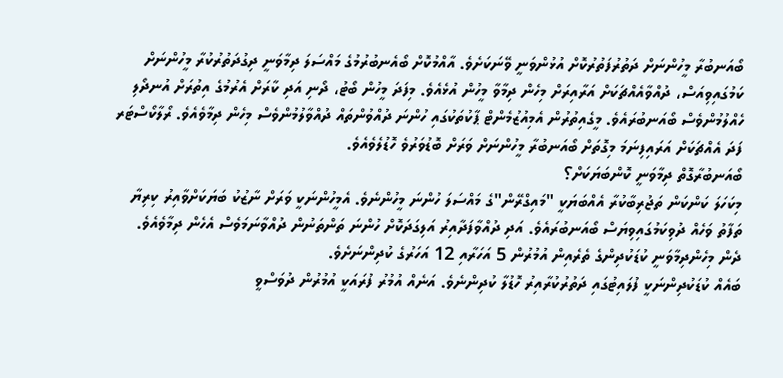ބޯއަނބުރާ މީހުންނަށް ދަތުރުފަތުރުކޮށް އުޅުންވަނީ ވޭނަކަށެވެ. އާއްމުކޮށް ބޯއެނބުރުމުގެ މައްސަލަ ދިމާވަނީ ދިގުދަތުރުކުރާ މީހުންނަށް ކަމުގައިވިއަސް، ދުއްވާއެއްޗަކަށް އަރާއިރަށް މިހެން ދިމާވާ މީހުން އުޅެއެވެ. މިފަދަ މީހުން ބޯޓު، ދޯނި އަދި ކާރަށް އެރުމުގެ އިތުރަށް އުނދޯލި ހެއްލުމުންވެސް ބޯއަނބުރައެވެ. މީގެއިތުރުން އެމިއުޒުމެންޓް ޕާކުތަކުގައި ހުންނަ ދުއްވުންތައް ދުއްވާލުމުންވެސް މިހެން ދިމާވެއެވެ. ރޯލާކޯސްޓަރ ފަދަ އެއްޗަކަށް އަރައިފިނަމަ މިގޮތަށް ބޯއަނބުރާ މީހުންނަށް ވަރަށް ބޮޑުވަރުވެ ހޮޑުލެވެއެވެ.
ބޯއަނބުރާގޮތް ދިމާވަނީ ކޮންބަޔަކަށް؟
މިކަހަލަ ކަންކަން ތަޖުރިބާކުރާ އެއްބަޔަކީ "މައިގްރޭން"ގެ މައްސަލަ ހުންނަ މީހުންނެވެ. އެމީހުންނަކީ ވަރަށް ނާޒުކު ބަޔަކަށްވާއިރު ކިރިޔާ ތަފާތު ވަހެއް ދުވިކަމުގައިވިޔަސް ބޯއަނބުރައެވެ. އަދި ދުއްވާފަދާއިރު އަލިގަދަކޮށް ހުންނަ ތަންތަނުން ދުއްވާނަމަވެސް އެހެން ދިމާވެއެވެ. ދެން މިހެންދިމާވަނީ ކުޑަކުދިންގެ ތެރެއިން އުމުރުން 5 އަހަރާއި 12 އަހަރުގެ ކުދިންނަށެވެ.
ބައެއް ކުޑަކުދިންނަކީ ފުލައިޓުގައި ދަތުރުކުރާއިރު ހޮޑުލާ ކުދިންނެވެ. އަނެއް އުމުރު ފުރައަކީ އުމުރުން ދުވަސްވީ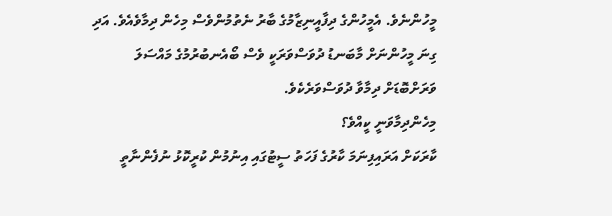މީހުންނެވެ. އެމީހުންގެ ދިފާއީނިޒާމުގެ ބާރު ނެތުމުންވެސް މިހެން ދިމާވެއެވެ. އަދި ގިނަ މީހުންނަށް މާބަނޑު ދުވަސްވަރަކީ ވެސް ބޯއެނބުރުމުގެ މައްސަލަ ވަރަށްބޮޑަށް ދިމާވާ ދުވަސްވަރެކެވެ.
މިހެންދިމާވަނީ ކީއްވެ؟
ކާރަކަށް އަރައިފިނަމަ ކާރުގެ ފަހަތު ސީޓުގައި އިނުމުން ކުރީކޮޅު ނުފެންނާތީ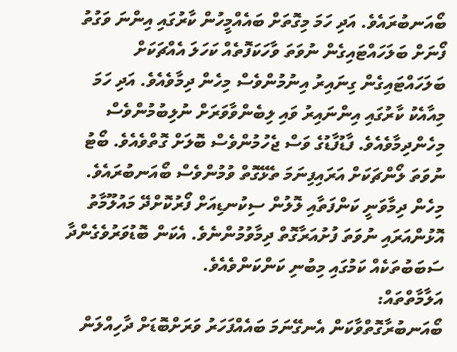ބޯއަނބުރައެވެ. އަދި ހަމަ މިގޮތަށް ބައެއްމީހުން ކާރުގައި އިންނަ ވަގުތު ފޯނަށް ބަލަހައްޓައިގެން ނުވަތަ ވާހަކަފޮތެއް ކަހަލަ އެއްޗަކަށް ބަލަހައްޓައިގެން ގިނައިރު އިނުމުންވެސް މިހެން ދިމާވެއެވެ. އަދި ހަމަ މިއާއެކު ކާރުގައި އިންނައިރު ވައި ލިބެންވާވަރަށް ނުލިބުމުންވެސް މިހެންދިމާވެއެވެ. ފާޑުފާޑުގެ ވަސް ޖެހުމުންވެސް ބޮލަށް ގޮތްވެއެވެ. ބޯޓު ނުވަތަ ލޯންޗަކަށް އަރައިފިނަމަ ތެޅޭގޮތް ވުމުންވެސް ބޯއަނބުރައެވެ. މިހެން ދިމާވަނީ ކަންފަތާއި ލޮލުން ސިކުނޑިއަށް ފޯރުކޮށްދޭ މައުލޫމާތު އޮޅުންއަރައި ނުވަތަ ފުށުއަރާގޮތް ދިމާވުމުންނެވެ. އެކަން ބޮޑުވަރުވެގެންދާ ސަބަބުތަކެއް ކަމުގައި މިބުނި ކަންކަންވެއެވެ.
އަލާމާތްތައް:
ބޯއަނބުރާގޮތްވާކަން އެނގޭނަމަ ބައެއްފަހަރު ވަރަށްބޮޑަށް ދާހިއްލަން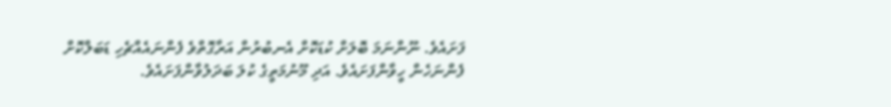ފަށައެވެ. ނޫންނަމަ ބޮލަށް ކުޑަކޮށް އެނބުރުން އަރާގޮތްވެ ފެންނައެއްޗެހި ޑަބަލްކޮށް ފެންނަހެން ހީވާންފަށައެވެ. އަދި މޫނުމަތީގެ ކުލަ ބަދަލުވާންފަށައެވެ.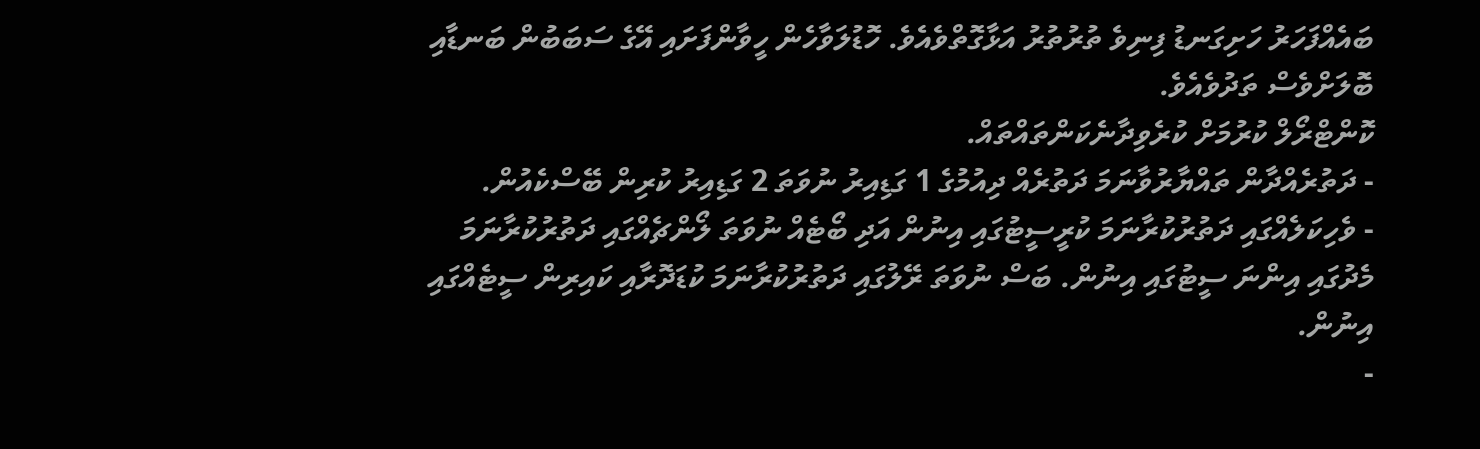ބައެއްފަހަރު ހަށިގަނޑު ފިނިވެ ތުރުތުރު އަޅާގޮތްވެއެވެ. ހޮޑުލަވާހެން ހީވާންފަށައި އޭގެ ސަބަބުން ބަނޑާއި ބޮލަށްވެސް ތަދުވެއެވެ.
ކޮންޓްރޯލް ކުރުމަށް ކުރެވިދާނެކަންތައްތައް.
- ދަތުރެއްދާން ތައްޔާރުވާނަމަ ދަތުރެއް ދިއުމުގެ 1 ގަޑިއިރު ނުވަތަ 2 ގަޑިއިރު ކުރިން ބޭސްކެއުން.
- ވެހިކަލެއްގައި ދަތުރުކުރާނަމަ ކުރީސީޓުގައި އިނުން އަދި ބޯޓެއް ނުވަތަ ލޯންޗެއްގައި ދަތުރުކުރާނަމަ މެދުގައި އިންނަ ސީޓުގައި އިނުން. ބަސް ނުވަތަ ރޭލުގައި ދަތުރުކުރާނަމަ ކުޑަދޮރާއި ކައިރިން ސީޓެއްގައި އިނުން.
-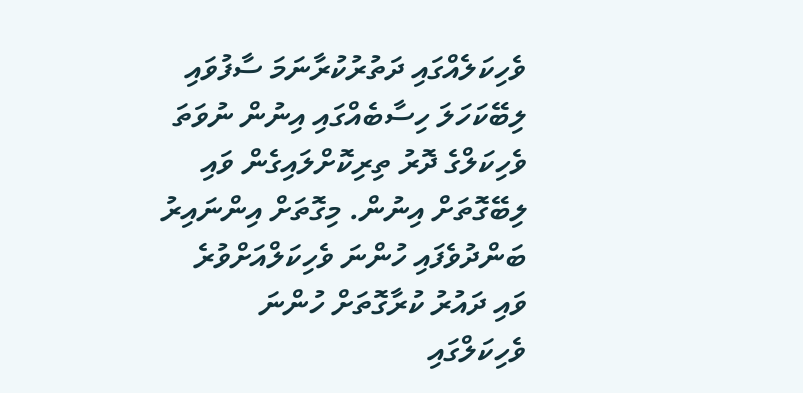ވެހިކަލެއްގައި ދަތުރުކުރާނަމަ ސާފުވައި ލިބޭކަހަލަ ހިސާބެއްގައި އިނުން ނުވަތަ ވެހިކަލްގެ ދޮރު ތިރިކޮށްލައިގެން ވައި ލިބޭގޮތަށް އިނުން. މިގޮތަށް އިންނައިރު ބަންދުވެފައި ހުންނަ ވެހިކަލްއަށްވުރެ ވައި ދައުރު ކުރާގޮތަށް ހުންނަ ވެހިކަލްގައި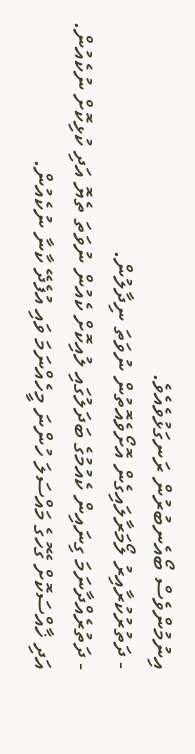އިނުމުންވެސް ބޯއެނބުރުން ރަނގަޅުވެއެވެ.
- ދަތުރުކުރާއިރު ލޯމަރާލައިގެން އޮށޯވެއޮތުން ނުވަތަ ނިދާލުން.
- ދަތުރެއްދާނަމަ ގިނައިން ކެއުމުގެ ބަދަލުގައި ލުއިކޮށް ކެއުން ނުވަތަ ތެޔޮ އަދި ކުޅިކޮށް ނުކެއުން. އަދި ޚާއްސަކޮށް ގޭހުގެ މައްސަލަ ހުންނަ މީހެއްނަމަ ވައި އުފެދޭ ކާނާ ނުކެއުން.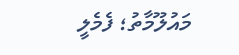މައުލޫމާތު؛ ފެމެލީ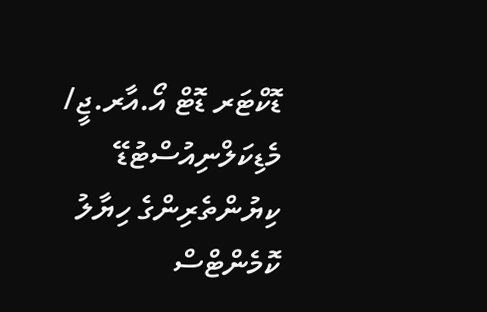ޑޮކްޓަރ ޑޮޓް އޯ.އާރ.ޖީ/ މެޑިކަލްނިއުސްޓުޑޭ
ކިޔުންތެރިންގެ ހިޔާލު
ކޮމެންޓްސް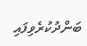ބަންދުކުރެވިފައި